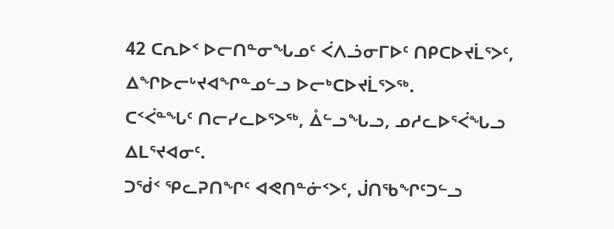42 ᑕᕆᐅᑉ ᐅᓕᑎᓐᓂᖓᓄᑦ ᐹᐱᓘᓂᒥᐅᑦ ᑎᑭᑕᐅᔪᒫᕐᐳᑦ, ᐃᖏᐅᓕᒡᔪᐊᖏᓐᓄᓪᓗ ᐅᓕᒃᑕᐅᔪᒫᕐᐳᖅ.
ᑕᑉᐹᓐᖓᑦ ᑎᓕᓯᓚᐅᕐᐳᖅ, ᐂᓪᓗᖓᓗ, ᓄᓱᓚᐅᕐᐹᖓᓗ ᐃᒪᕐᔪᐊᓂᑦ.
ᑐᖂᑉ ᕿᓚᕈᑎᖏᑦ ᐊᕙᑎᓐᓃᑉᐳᑦ, ᒎᑎᖃᖏᑦᑐᓪᓗ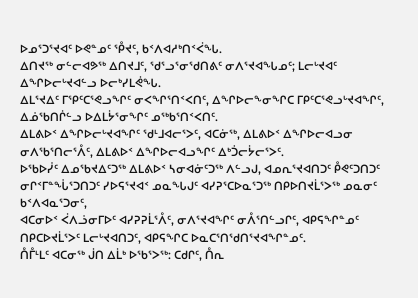ᐅᓄᕐᑐᕐᔪᐊᑦ ᐅᕙᓐᓄᑦ ᕾᔪᑦ, ᑲᑉᐱᐊᓱᒃᑎᑉᐹᖓ.
ᐃᑎᔪᖅ ᓂᓪᓕᐊᕗᖅ ᐃᑎᔪᒧᑦ, ᖁᕐᓗᕐᓂᖁᑎᕕᑦ ᓂᐱᕐᔪᐊᖓᓄᑦ; ᒪᓕᒡᔪᐊᑦ ᐃᖏᐅᓕᒡᔪᐊᓪᓗ ᐅᓕᒃᓯᒪᕚᖓ.
ᐃᒪᕐᔪᐃᑦ ᒥᕿᑦᑕᕐᕙᓗᖏᑦ ᓂᐸᖏᕐᑎᑉᐸᑎᑦ, ᐃᖏᐅᓕᖕᓂᖏᑕ ᒥᑭᑦᑕᕐᕙᓗᒡᔪᐊᖏᑦ, ᐃᓅᖃᑎᒌᓪᓗ ᐅᐃᒪᔮᕐᓂᖏᑦ ᓄᖅᑲᕐᑎᑉᐸᑎᑦ.
ᐃᒪᕕᐅᑉ ᐃᖏᐅᓕᒡᔪᐊᖏᑦ ᖁᒻᒧᐊᓕᕐᐳᑦ, ᐊᑕᓃᖅ, ᐃᒪᕕᐅᑉ ᐃᖏᐅᓕᐊᓗᓂ ᓂᐱᖃᕐᑎᓕᕐᐰᑦ, ᐃᒪᕕᐅᑉ ᐃᖏᐅᓕᐊᓗᖏᑦ ᐃᒃᑑᓕᔮᓕᕐᐳᑦ.
ᐅᖃᐅᓰᑦ ᐃᓄᖃᔪᐃᑦᑐᖅ ᐃᒪᕕᐅᑉ ᓴᓂᐊᓃᑦᑐᖅ ᐱᓪᓗᒍ, ᐊᓄᕆᕐᔪᐊᑎᑐᑦ ᑬᕙᑦᑐᑎᑐᑦ ᓂᒋᑉᒥᓐᖔᕐᑐᑎᑐᑦ ᓯᐅᕋᕐᔪᐊᑉ ᓄᓇᖓᒍᑦ ᐊᓯᕈᕐᑕᐅᓇᕐᑐᖅ ᑎᑭᐅᑎᔪᒫᕐᐳᖅ ᓄᓇᓂᑦ ᑲᑉᐱᐊᓇᕐᑐᓂᑦ,
ᐊᑕᓂᐅᑉ ᐹᐱᓘᓂᒥᐅᑦ ᐊᓯᕈᕈᒫᕐᐰᑦ, ᓂᐱᕐᔪᐊᖏᑦ ᓂᐰᕐᑎᓪᓗᒋᑦ, ᐊᑭᕋᖏᓐᓄᑦ ᑎᑭᑕᐅᔪᒫᕐᐳᑦ ᒪᓕᒡᔪᐊᑎᑐᑦ, ᐊᑭᕋᖏᑕ ᐅᓇᑕᕐᑎᖁᑎᕐᔪᐊᖏᓐᓄᑦ.
ᑍᒤᒻᒪᑦ ᐊᑕᓂᖅ ᒎᑎ ᐃᒫᒃ ᐅᖃᕐᐳᖅ: ᑕᑯᒋᑦ, ᑍᕆ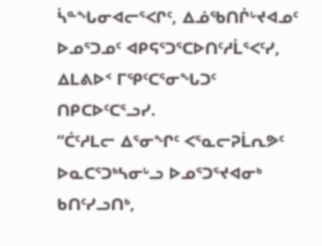ᓵᓐᖓᓂᐊᓕᕐᐸᒋᑦ, ᐃᓅᖃᑎᒌᒡᔪᐊᓄᑦ ᐅᓄᕐᑐᓄᑦ ᐊᑭᕋᕐᑐᕐᑕᐅᑎᑦᓱᒫᕐᐸᑦᓯ, ᐃᒪᕕᐅᑉ ᒥᕿᑦᑕᕐᓂᖓᑐᑦ ᑎᑭᑕᐅᑦᑕᕐᓗᓯ.
“ᑖᑦᓱᒪᓕ ᐃᕐᓂᖏᑦ ᐸᕐᓇᓕᕈᒫᕆᕗᑦ ᐅᓇᑕᕐᑐᒃᓴᓂᒡᓗ ᐅᓄᕐᑐᕐᔪᐊᓂᒃ ᑲᑎᑦᓯᓗᑎᒃ,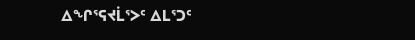ᐃᖏᕐᕋᔪᒫᕐᐳᑦ ᐃᒪᕐᑐᑦ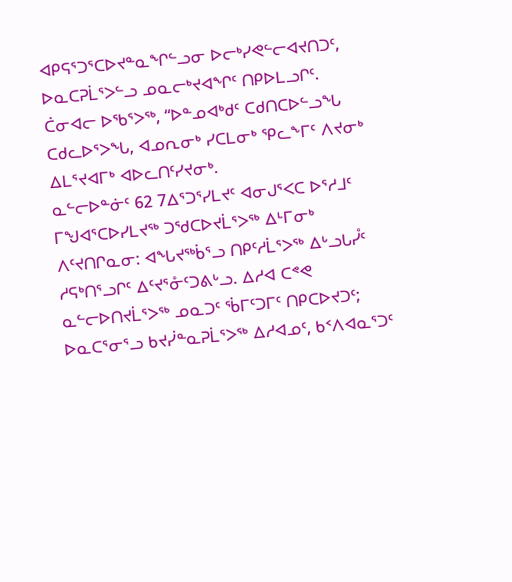ᐊᑭᕋᕐᑐᕐᑕᐅᔪᓐᓇᖏᓪᓗᓂ ᐅᓕᒃᓯᕙᓪᓕᐊᔪᑎᑐᑦ, ᐅᓇᑕᕈᒫᕐᐳᓪᓗ ᓄᓇᓕᒃᔪᐊᖏᑦ ᑎᑭᐅᒪᓗᒋᑦ.
ᑖᓂᐊᓕ ᐅᖃᕐᐳᖅ, “ᐅᓐᓄᐊᒃᑯᑦ ᑕᑯᑎᑕᐅᓪᓗᖓ ᑕᑯᓚᐅᕐᐳᖓ, ᐊᓄᕆᓂᒃ ᓯᑕᒪᓂᒃ ᕿᓚᖕᒥᑦ ᐱᔪᓂᒃ ᐃᒪᕐᔪᐊᒥᒃ ᐊᐅᓚᑎᑦᓯᔪᓂᒃ.
ᓇᓪᓕᐅᓐᓃᑦ 62 7ᐃᕐᑐᕐᓯᒪᔪᑦ ᐊᓂᒍᕐᐸᑕ ᐅᕐᓱᒧᑦ ᒥᖑᐊᕐᑕᐅᓯᒪᔪᖅ ᑐᖁᑕᐅᔪᒫᕐᐳᖅ ᐃᒻᒥᓂᒃ ᐱᑦᔪᑎᒋᓇᓂ: ᐊᖓᔪᖅᑳᕐᓗ ᑎᑭᑦᓱᒫᕐᐳᖅ ᐃᒡᓗᒐᓮᑦ ᓱᕋᒃᑎᕐᓗᒋᑦ ᐃᑦᔪᕐᓁᑦᑐᕕᒡᓗ. ᐃᓱᐊ ᑕᕝᕙ ᓇᓪᓕᐅᑎᔪᒫᕐᐳᖅ ᓄᓇᑐᑦ ᖄᒥᑦᑐᒥᑦ ᑎᑭᑕᐅᔪᑐᑦ; ᐅᓇᑕᕐᓂᕐᓗ ᑲᔪᓰᓐᓇᕈᒫᕐᐳᖅ ᐃᓱᐊᓄᑦ, ᑲᑉᐱᐊᓇᕐᑐᑦ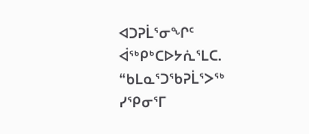ᐊᑐᕈᒫᕐᓂᖏᑦ ᐋᖅᑭᒃᑕᐅᔭᕇᕐᒪᑕ.
“ᑲᒪᓇᕐᑐᖃᕈᒫᕐᐳᖅ ᓯᕿᓂᕐᒥ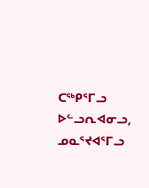ᑕᖅᑭᕐᒥᓗ ᐅᓪᓗᕆᐊᓂᓗ, ᓄᓇᕐᔪᐊᕐᒥᓗ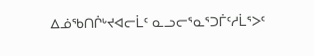ᐃᓅᖃᑎᒌᒡᔪᐊᓕᒫᑦ ᓇᓗᓕᕐᓇᕐᑐᒦᑦᓱᒫᕐᐳᑦ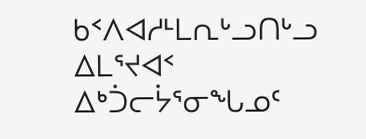ᑲᑉᐱᐊᓱᒻᒪᕆᒡᓗᑎᒡᓗ ᐃᒪᕐᔪᐊᑉ ᐃᒃᑑᓕᔮᕐᓂᖓᓄᑦ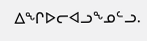ᐃᖏᐅᓕᐊᓗᖕᓄᓪᓗ.